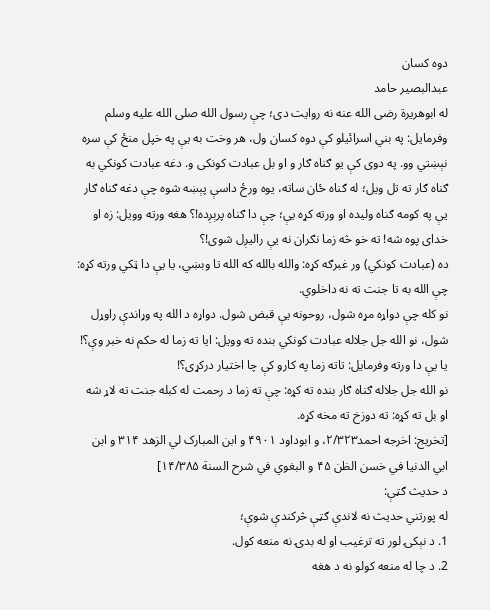دوه کسان
عبدالبصیر حامد
له ابوهریرة رضی الله عنه نه روایت دی؛ چې رسول الله صلی الله علیه وسلم وفرمایل: په بني اسرائیلو کې دوه کسان ول، هر وخت به یې په خپل منځ کې سره نېښتي وو. په دوی کې یو ګناه ګار و او بل عبادت کونکی و. دغه عبادت کونکي به ګناه ګار ته تل ویل؛ له ګناه ځان ساته، یوه ورځ داسې پېښه شوه چې دغه ګناه ګار یې په کومه ګناه ولیده او ورته کړه یې؛ چې دا ګناه پرېږده!؟ هغه ورته وویل: زه او خدای پوه شه! ته خو څه زما نګران نه یې رالیږل شوی!؟
ده (عبادت کونکي) ور غبرګه کړه: والله بالله که الله تا وبښي، یا یې دا ټکي ورته کړه: چې الله به تا جنت ته نه داخلوي.
نو کله چې دواړه مړه شول، روحونه یې قبض شول. دواړه د الله په وړاندې راوړل شول، نو الله جل جلاله عبادت کونکي بنده ته وویل: ایا ته زما له حکم نه خبر وې؟! یا یې دا ورته وفرمایل: تاته زما په کارو کې چا اختیار درکړی؟!
نو الله جل جلاله ګناه ګار بنده ته کړه: چې ته زما د رحمت له کبله جنت ته لاړ شه او بل ته کړه: ته دوزخ ته مخه کړه.
[تخریج: اخرجه احمد۲/۳۲۳، و ابوداود ۴۹۰۱ و ابن المبارک لي الزهد ۳۱۴ و ابن ابي الدنیا في خسن الظن ۴۵ و البغوي في شرح السنة ۱۴/۳۸۵]
د حدیث ګټې:
له پورتني حدیث نه لاندې ګټې څرکندې شوې؛
1. د نېکۍ لور ته ترغیب او له بدۍ نه منعه کول.
2. د چا له منعه کولو نه د هغه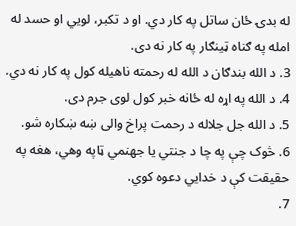له بدۍ ځان ساتل په کار دي. او د تکبر، لویي او حسد له امله په ګناه ټینګار په کار نه دی.
3. د الله بندګان د الله له رحمته ناهیله کول په کار نه دي.
4. د الله په اړه له ځانه خبر کول لوی جرم دی.
5. د الله جل جلاله د رحمت پراخ والی ښه ښکاره شو.
6. څوک چې په چا د جنتي یا جهنمي ټاپه وهي، هغه په حقیقت کې د خدایي دعوه کوي.
7.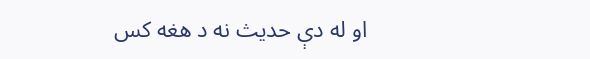او له دې حدیث نه د هغه کس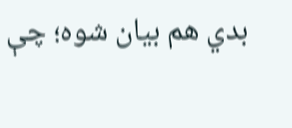بدي هم بیان شوه؛ چې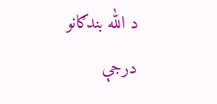د الله بندګانو درجې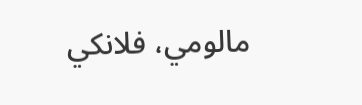مالومي، فلانکي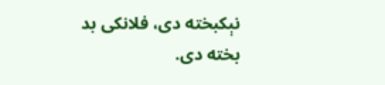نېکبخته دی، فلانکی بد بخته دی.